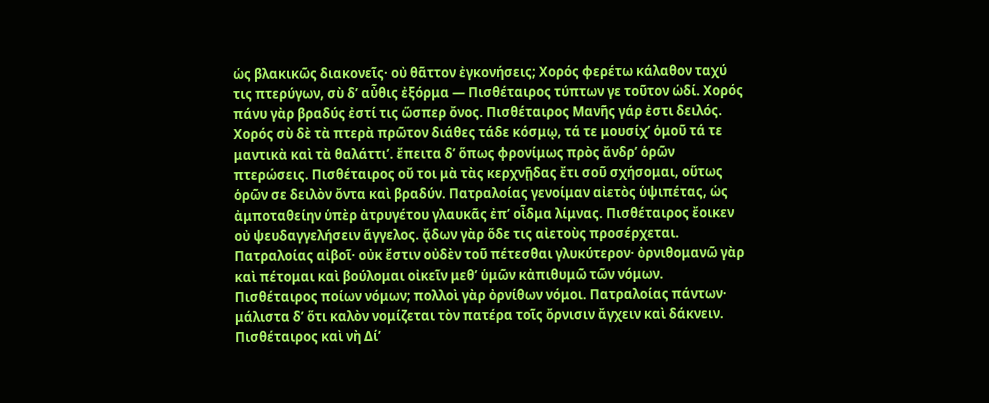ὡς βλακικῶς διακονεῖς· οὐ θᾶττον ἐγκονήσεις; Χορός φερέτω κάλαθον ταχύ τις πτερύγων, σὺ δʼ αὖθις ἐξόρμα — Πισθέταιρος τύπτων γε τοῦτον ὡδί. Χορός πάνυ γὰρ βραδύς ἐστί τις ὥσπερ ὄνος. Πισθέταιρος Μανῆς γάρ ἐστι δειλός. Χορός σὺ δὲ τὰ πτερὰ πρῶτον διάθες τάδε κόσμῳ, τά τε μουσίχʼ ὁμοῦ τά τε μαντικὰ καὶ τὰ θαλάττιʼ. ἔπειτα δʼ ὅπως φρονίμως πρὸς ἄνδρʼ ὁρῶν πτερώσεις. Πισθέταιρος οὔ τοι μὰ τὰς κερχνῇδας ἔτι σοῦ σχήσομαι, οὕτως ὁρῶν σε δειλὸν ὄντα καὶ βραδύν. Πατραλοίας γενοίμαν αἰετὸς ὑψιπέτας, ὡς ἀμποταθείην ὑπὲρ ἀτρυγέτου γλαυκᾶς ἐπʼ οἶδμα λίμνας. Πισθέταιρος ἔοικεν οὐ ψευδαγγελήσειν ἅγγελος. ᾄδων γὰρ ὅδε τις αἰετοὺς προσέρχεται. Πατραλοίας αἰβοῖ· οὐκ ἔστιν οὐδὲν τοῦ πέτεσθαι γλυκύτερον· ὀρνιθομανῶ γὰρ καὶ πέτομαι καὶ βούλομαι οἰκεῖν μεθʼ ὑμῶν κἀπιθυμῶ τῶν νόμων. Πισθέταιρος ποίων νόμων; πολλοὶ γὰρ ὀρνίθων νόμοι. Πατραλοίας πάντων· μάλιστα δʼ ὅτι καλὸν νομίζεται τὸν πατέρα τοῖς ὄρνισιν ἄγχειν καὶ δάκνειν. Πισθέταιρος καὶ νὴ Δίʼ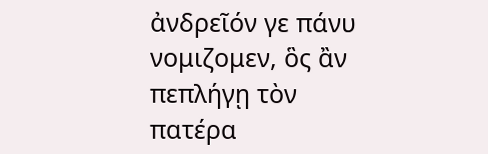ἀνδρεῖόν γε πάνυ νομιζομεν, ὃς ἂν πεπλήγῃ τὸν πατέρα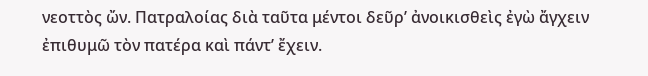νεοττὸς ὤν. Πατραλοίας διὰ ταῦτα μέντοι δεῦρʼ ἀνοικισθεὶς ἐγὼ ἄγχειν ἐπιθυμῶ τὸν πατέρα καὶ πάντʼ ἔχειν.